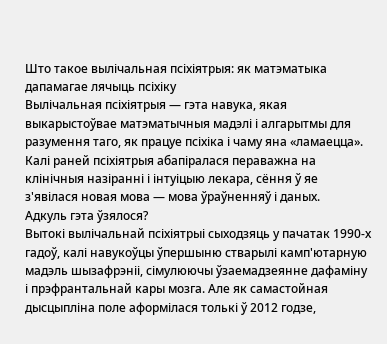Што такое вылічальная псіхіятрыя: як матэматыка дапамагае лячыць псіхіку
Вылічальная псіхіятрыя — гэта навука, якая выкарыстоўвае матэматычныя мадэлі і алгарытмы для разумення таго, як працуе псіхіка і чаму яна «ламаецца». Калі раней псіхіятрыя абапіралася пераважна на клінічныя назіранні і інтуіцыю лекара, сёння ў яе з'явілася новая мова — мова ўраўненняў і даных.
Адкуль гэта ўзялося?
Вытокі вылічальнай псіхіятрыі сыходзяць у пачатак 1990-х гадоў, калі навукоўцы ўпершыню стварылі камп'ютарную мадэль шызафрэніі, сімулюючы ўзаемадзеянне дафаміну і прэфрантальнай кары мозга. Але як самастойная дысцыпліна поле аформілася толькі ў 2012 годзе,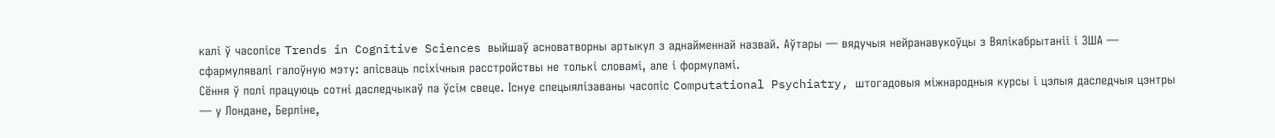калі ў часопісе Trends in Cognitive Sciences выйшаў асноватворны артыкул з аднайменнай назвай. Аўтары — вядучыя нейранавукоўцы з Вялікабрытаніі і ЗША — сфармулявалі галоўную мэту: апісваць псіхічныя расстройствы не толькі словамі, але і формуламі.
Сёння ў полі працуюць сотні даследчыкаў па ўсім свеце. Існуе спецыялізаваны часопіс Computational Psychiatry, штогадовыя міжнародныя курсы і цэлыя даследчыя цэнтры — у Лондане, Берліне,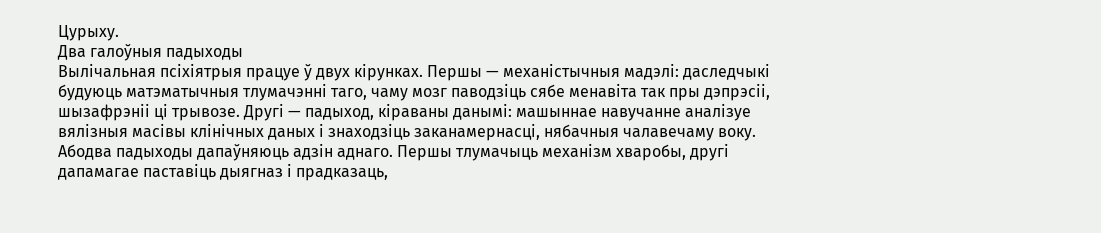Цурыху.
Два галоўныя падыходы
Вылічальная псіхіятрыя працуе ў двух кірунках. Першы — механістычныя мадэлі: даследчыкі будуюць матэматычныя тлумачэнні таго, чаму мозг паводзіць сябе менавіта так пры дэпрэсіі, шызафрэніі ці трывозе. Другі — падыход, кіраваны данымі: машыннае навучанне аналізуе вялізныя масівы клінічных даных і знаходзіць заканамернасці, нябачныя чалавечаму воку.
Абодва падыходы дапаўняюць адзін аднаго. Першы тлумачыць механізм хваробы, другі дапамагае паставіць дыягназ і прадказаць,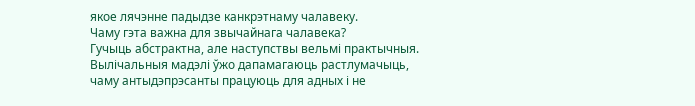якое лячэнне падыдзе канкрэтнаму чалавеку.
Чаму гэта важна для звычайнага чалавека?
Гучыць абстрактна, але наступствы вельмі практычныя. Вылічальныя мадэлі ўжо дапамагаюць растлумачыць, чаму антыдэпрэсанты працуюць для адных і не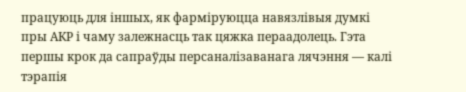працуюць для іншых, як фарміруюцца навязлівыя думкі пры АКР і чаму залежнасць так цяжка пераадолець. Гэта першы крок да сапраўды персаналізаванага лячэння — калі тэрапія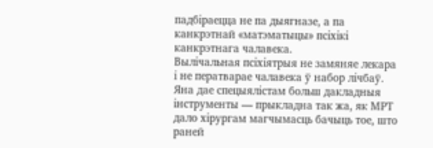падбіраецца не па дыягназе, а па канкрэтнай «матэматыцы» псіхікі канкрэтнага чалавека.
Вылічальная псіхіятрыя не замяняе лекара і не ператварае чалавека ў набор лічбаў. Яна дае спецыялістам больш дакладныя інструменты — прыкладна так жа, як МРТ дало хірургам магчымасць бачыць тое, што раней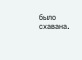было схавана.